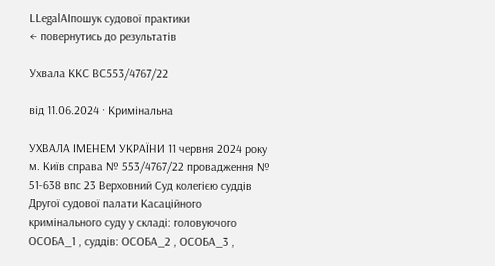LLegalAIпошук судової практики
← повернутись до результатів

Ухвала ККС ВС553/4767/22

від 11.06.2024 · Кримінальна

УХВАЛА ІМЕНЕМ УКРАЇНИ 11 червня 2024 року м. Київ справа № 553/4767/22 провадження № 51-638 впс 23 Верховний Суд колегією суддів Другої судової палати Касаційного кримінального суду у складі: головуючого ОСОБА_1 , суддів: ОСОБА_2 , ОСОБА_3 ,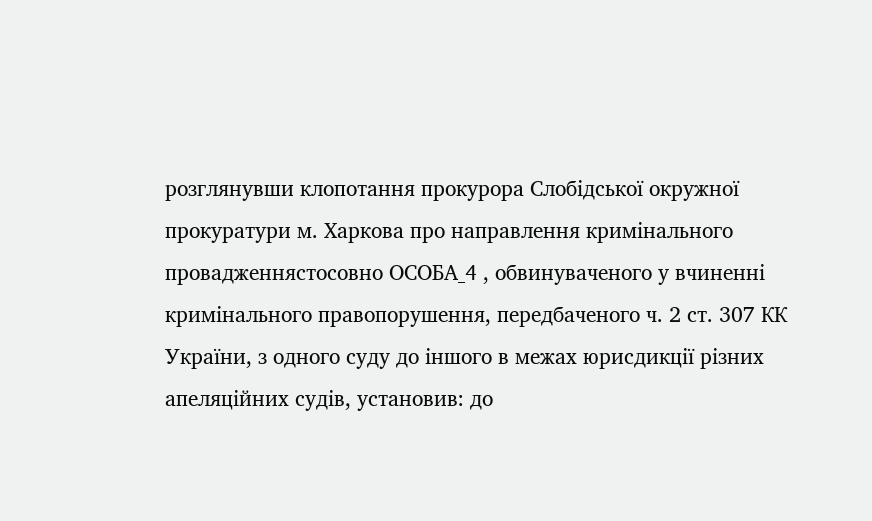розглянувши клопотання прокурора Слобідської окружної прокуратури м. Харкова про направлення кримінального провадженнястосовно ОСОБА_4 , обвинуваченого у вчиненні кримінального правопорушення, передбаченого ч. 2 ст. 307 КК України, з одного суду до іншого в межах юрисдикції різних апеляційних судів, установив: до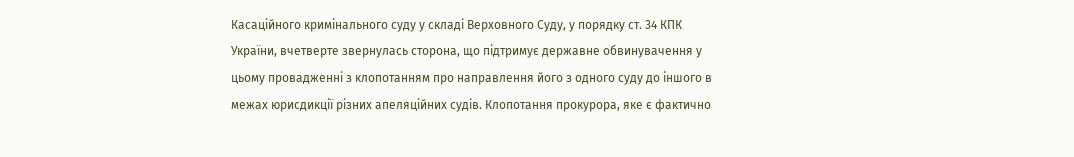Касаційного кримінального суду у складі Верховного Суду, у порядку ст. 34 КПК України, вчетверте звернулась сторона, що підтримує державне обвинувачення у цьому провадженні з клопотанням про направлення його з одного суду до іншого в межах юрисдикції різних апеляційних судів. Клопотання прокурора, яке є фактично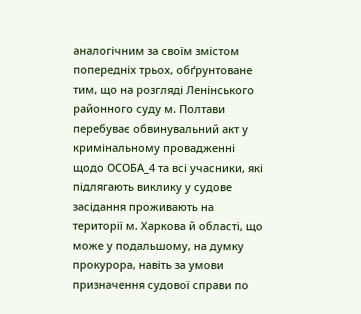аналогічним за своїм змістом попередніх трьох, обґрунтоване тим, що на розгляді Ленінського районного суду м. Полтави перебуває обвинувальний акт у кримінальному провадженні щодо ОСОБА_4 та всі учасники, які підлягають виклику у судове засідання проживають на території м. Харкова й області, що може у подальшому, на думку прокурора, навіть за умови призначення судової справи по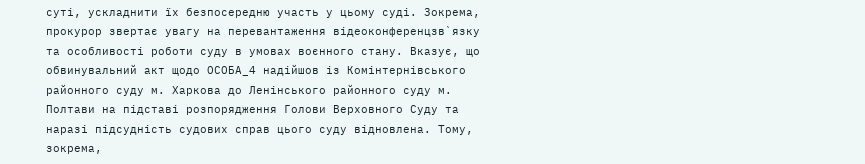суті, ускладнити їх безпосередню участь у цьому суді. Зокрема, прокурор звертає увагу на перевантаження відеоконференцзв`язку та особливості роботи суду в умовах воєнного стану. Вказує, що обвинувальний акт щодо ОСОБА_4 надійшов із Комінтернівського районного суду м. Харкова до Ленінського районного суду м. Полтави на підставі розпорядження Голови Верховного Суду та наразі підсудність судових справ цього суду відновлена. Тому, зокрема,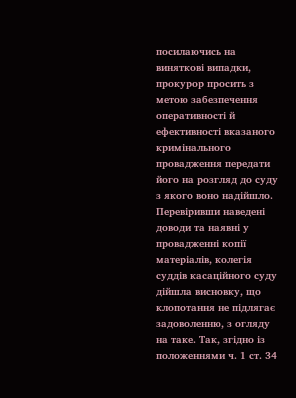посилаючись на виняткові випадки, прокурор просить з метою забезпечення оперативності й ефективності вказаного кримінального провадження передати його на розгляд до суду з якого воно надійшло. Перевіривши наведені доводи та наявні у провадженні копії матеріалів, колегія суддів касаційного суду дійшла висновку, що клопотання не підлягає задоволенню, з огляду на таке. Так, згідно із положеннями ч. 1 ст. 34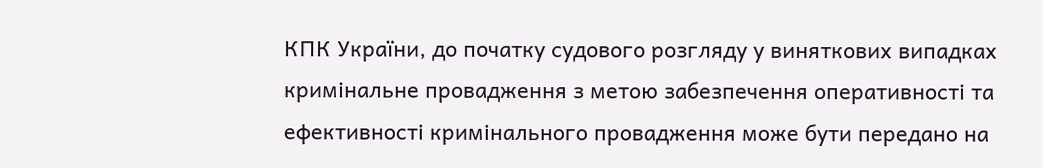КПК України, до початку судового розгляду у виняткових випадках кримінальне провадження з метою забезпечення оперативності та ефективності кримінального провадження може бути передано на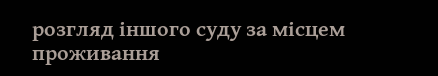розгляд іншого суду за місцем проживання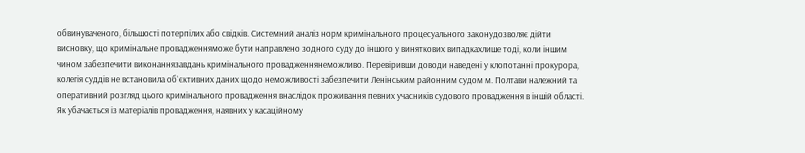обвинуваченого, більшості потерпілих або свідків. Системний аналіз норм кримінального процесуального законудозволяє дійти висновку, що кримінальне провадженняможе бути направлено зодного суду до іншого у виняткових випадкахлише тоді, коли іншим чином забезпечити виконаннязавдань кримінального провадженнянеможливо. Перевіривши доводи наведені у клопотанні прокурора, колегія суддів не встановила об`єктивних даних щодо неможливості забезпечити Ленінським районним судом м. Полтави належний та оперативний розгляд цього кримінального провадження внаслідок проживання певних учасників судового провадження в іншій області. Як убачається із матеріалів провадження, наявних у касаційному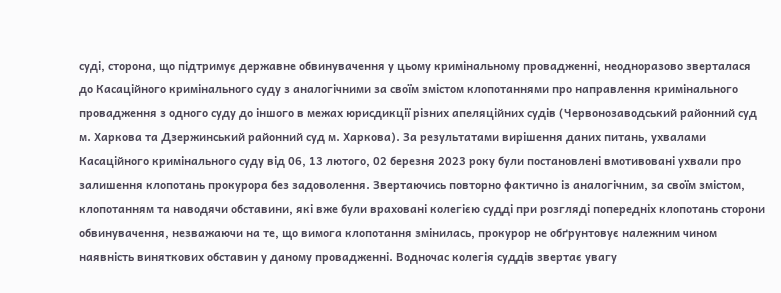суді, сторона, що підтримує державне обвинувачення у цьому кримінальному провадженні, неодноразово зверталася до Касаційного кримінального суду з аналогічними за своїм змістом клопотаннями про направлення кримінального провадження з одного суду до іншого в межах юрисдикції різних апеляційних судів (Червонозаводський районний суд м. Харкова та Дзержинський районний суд м. Харкова). За результатами вирішення даних питань, ухвалами Касаційного кримінального суду від 06, 13 лютого, 02 березня 2023 року були постановлені вмотивовані ухвали про залишення клопотань прокурора без задоволення. Звертаючись повторно фактично із аналогічним, за своїм змістом, клопотанням та наводячи обставини, які вже були враховані колегією судді при розгляді попередніх клопотань сторони обвинувачення, незважаючи на те, що вимога клопотання змінилась, прокурор не обґрунтовує належним чином наявність виняткових обставин у даному провадженні. Водночас колегія суддів звертає увагу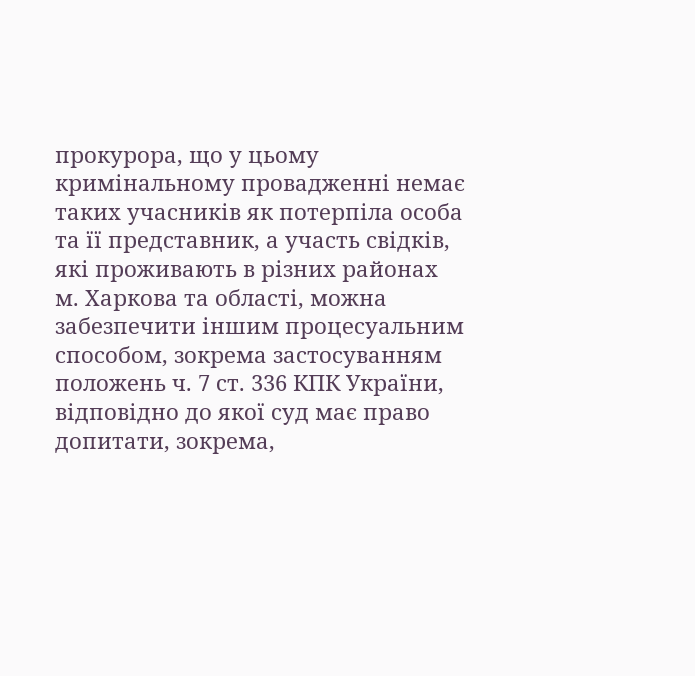прокурора, що у цьому кримінальному провадженні немає таких учасників як потерпіла особа та її представник, а участь свідків, які проживають в різних районах м. Харкова та області, можна забезпечити іншим процесуальним способом, зокрема застосуванням положень ч. 7 ст. 336 КПК України, відповідно до якої суд має право допитати, зокрема,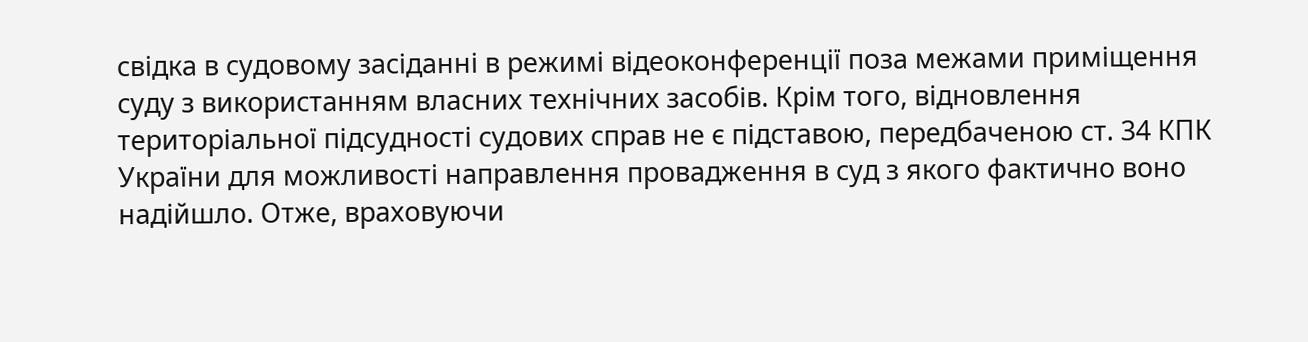свідка в судовому засіданні в режимі відеоконференції поза межами приміщення суду з використанням власних технічних засобів. Крім того, відновлення територіальної підсудності судових справ не є підставою, передбаченою ст. 34 КПК України для можливості направлення провадження в суд з якого фактично воно надійшло. Отже, враховуючи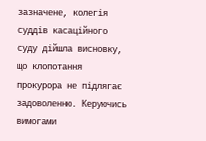зазначене, колегія суддів касаційного суду дійшла висновку, що клопотання прокурора не підлягає задоволенню. Керуючись вимогами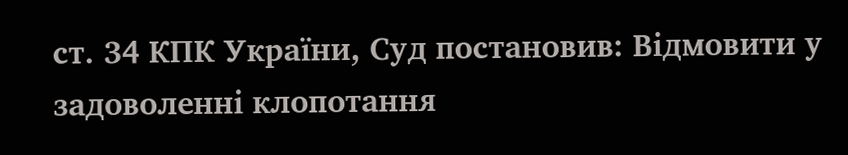ст. 34 КПК України, Суд постановив: Відмовити у задоволенні клопотання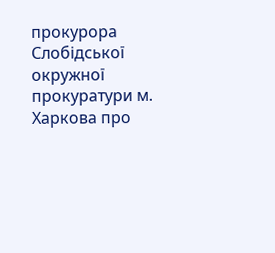прокурора Слобідської окружної прокуратури м. Харкова про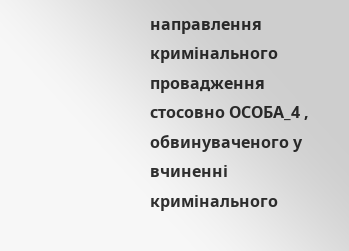направлення кримінального провадження стосовно ОСОБА_4 , обвинуваченого у вчиненні кримінального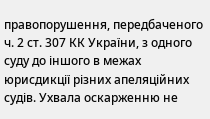правопорушення, передбаченого ч. 2 ст. 307 КК України, з одного суду до іншого в межах юрисдикції різних апеляційних судів. Ухвала оскарженню не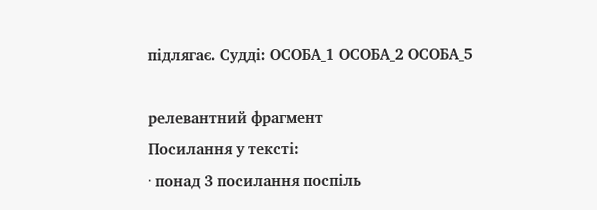підлягає. Судді: ОСОБА_1 ОСОБА_2 ОСОБА_5

релевантний фрагмент
Посилання у тексті:
· понад 3 посилання поспіль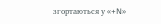згортаються у «+N»